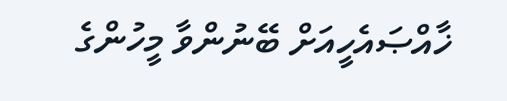ޚާއްޞައެހީއަށް ބޭނުންވާ މީހުންގެ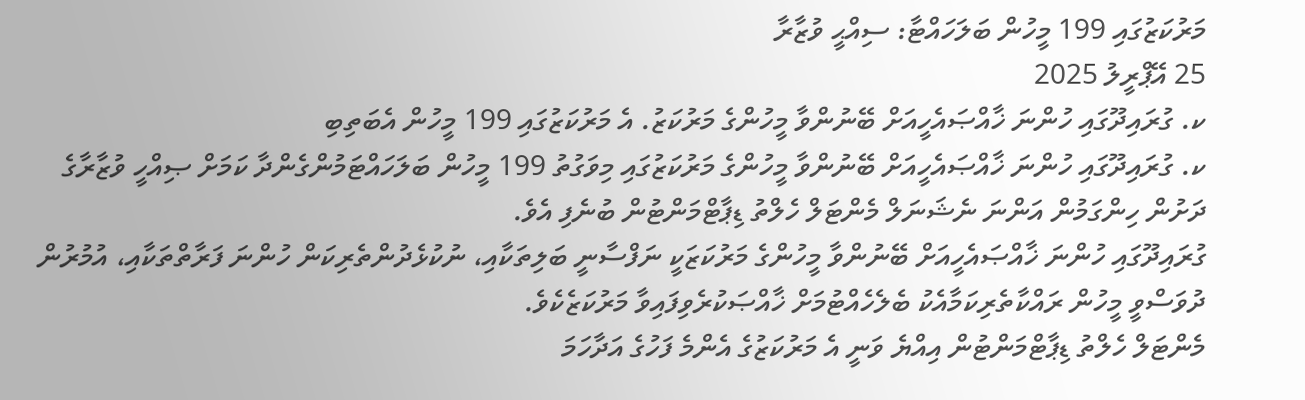މަރުކަޒުގައި 199 މީހުން ބަލަހައްޓާ: ސިއްޙީ ވުޒާރާ
25 އޭޕްރީލު 2025
ކ. ގުރައިދޫގައި ހުންނަ ޚާއްޞައެހީއަށް ބޭނުންވާ މީހުންގެ މަރުކަޒު. އެ މަރުކަޒުގައި 199 މީހުން އެބަތިބި
ކ. ގުރައިދޫގައި ހުންނަ ޚާއްޞައެހީއަށް ބޭނުންވާ މީހުންގެ މަރުކަޒުގައި މިވަގުތު 199 މީހުން ބަލަހައްޓަމުންގެންދާ ކަމަށް ޞިއްހީ ވުޒާރާގެ ދަށުން ހިންގަމުން އަންނަ ނެޝަނަލް މެންޓަލް ހެލްތު ޑިޕާޓްމަންޓުން ބުނެފި އެވެ.
ގުރައިދޫގައި ހުންނަ ޚާއްޞައެހީއަށް ބޭނުންވާ މީހުންގެ މަރުކަޒަކީ ނަފްސާނީ ބަލިތަކާއި، ނުކުޅެދުންތެރިކަން ހުންނަ ފަރާތްތަކާއި، އުމުރުން ދުވަސްވީ މީހުން ރައްކާތެރިކަމާއެކު ބެލެހެއްޓުމަށް ޚާއްޞަކުރެވިފައިވާ މަރުކަޒެކެވެ.
މެންޓަލް ހެލްތު ޑިޕާޓްމަންޓުން އިއްޔެ ވަނީ އެ މަރުކަޒުގެ އެންމެ ފަހުގެ އަދާހަމަ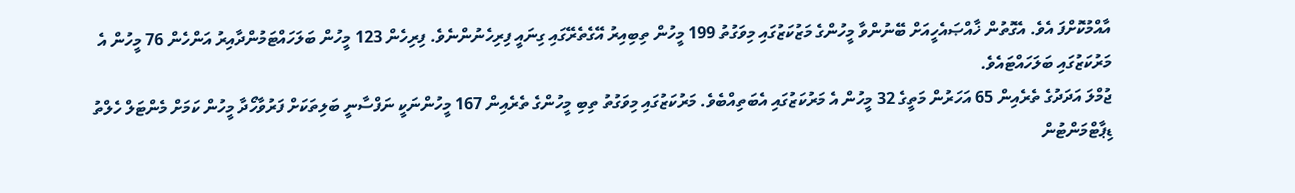އާއްމުކޮށްފަ އެވެ. އެގޮތުން ޚާއްޞައެހީއަށް ބޭނުންވާ މީހުންގެ މަޒުކަޒުގައި މިވަގުތު 199 މީހުން ތިބިއިރު އޭގެތެރޭގައި ގިނައީ ފިރިހެނުންނެވެ. ފިރިހެން 123 މީހުން ބަލަހައްޓަމުންދާއިރު އަންހެން 76 މީހުން އެ މަރުކަޒުގައި ބަލަހައްޓައެވެ.
ޖުމްލަ އަދަދުގެ ތެރެއިން 65 އަހަރުން މަތީގެ 32 މީހުން އެ މަރުކަޒުގައި އެބަތިއްބެވެ. މަރުކަޒުގައި މިވަގުތު ތިބި މީހުންގެ ތެރެއިން 167 މީހުންނަކީ ނަފްސާނީ ބަލިތަކަށް ފަރުވާހޯދާ މީހުން ކަމަށް މެންޓަލް ހެލްތު ޑިޕާޓްމަންޓުން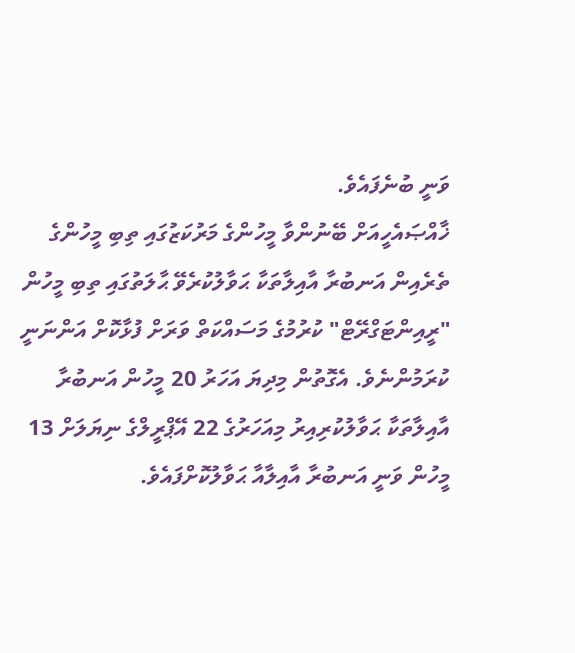ވަނީ ބުނެފައެވެ.
ޚާއްޞައެހީއަށް ބޭނުންވާ މީހުންގެ މަރުކަޒުގައި ތިބި މީހުންގެ ތެރެއިން އަނބުރާ އާއިލާތަކާ ޙަވާލުކުރެވޭ ޙާލަތުގައި ތިބި މީހުން "ރީއިންޓަގްރޭޓް" ކުރުމުގެ މަސައްކަތް ވަރަށް ފުޅާކޮށް އަންނަނީ ކުރަމުންނެވެ. އެގޮތުން މިދިޔަ އަހަރު 20 މީހުން އަނބުރާ އާއިލާތަކާ ޙަވާލުކުރިއިރު މިއަހަރުގެ 22 އޭޕްރީލްގެ ނިޔަލަށް 13 މީހުން ވަނީ އަނބުރާ އާއިލާއާ ޙަވާލުކޮށްފައެވެ.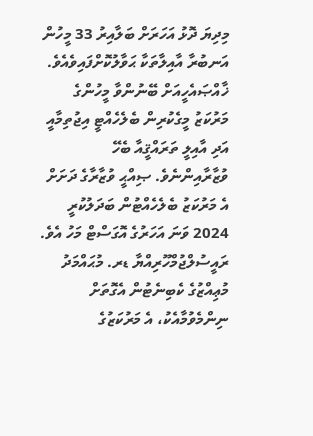މިދިޔަ ދޮޅު އަހަރަށް ބަލާއިރު 33 މީހުން އަނބުރާ އާއިލާތަކާ ޙަވާލުކޮށްފައިވެއެވެ.
ޚާއްޞައެހީއަށް ބޭނުންވާ މީހުންގެ މަރުކަޒު މީގެކުރިން ބެލެހެއްޓީ އިޖުތިމާއީ އަދި އާއިލީ ތަރައްޤީއާ ބެހޭ ވުޒާރާއިންނެވެ. ޞިއްޙީ ވުޒާރާގެ ދަށަށް އެ މަރުކަޒު ބެލެހެއްޓުން ބަދަލުކުރީ 2024 ވަނަ އަހަރުގެ އޮގަސްޓް މަހު އެވެ.
ރައީސުލްޖުމްހޫރިއްޔާ ޑރ. މުޙައްމަދު މުޢިއްޒުގެ ކެބިނެޓުން އެގޮތަށް ނިންމެވުމާއެކު، އެ މަރުކަޒުގެ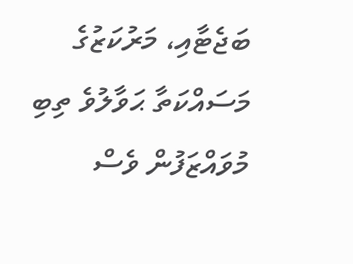ބަޖެޓާއި، މަރުކަޒުގެ މަސައްކަތާ ޙަވާލުވެ ތިބި މުވައްޒަފުން ވެސް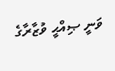ވަނީ ޞިއްޙީ ވުޒާރާގެ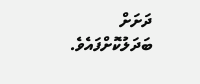ދަށަށް ބަދަލުކޮށްފައެވެ.